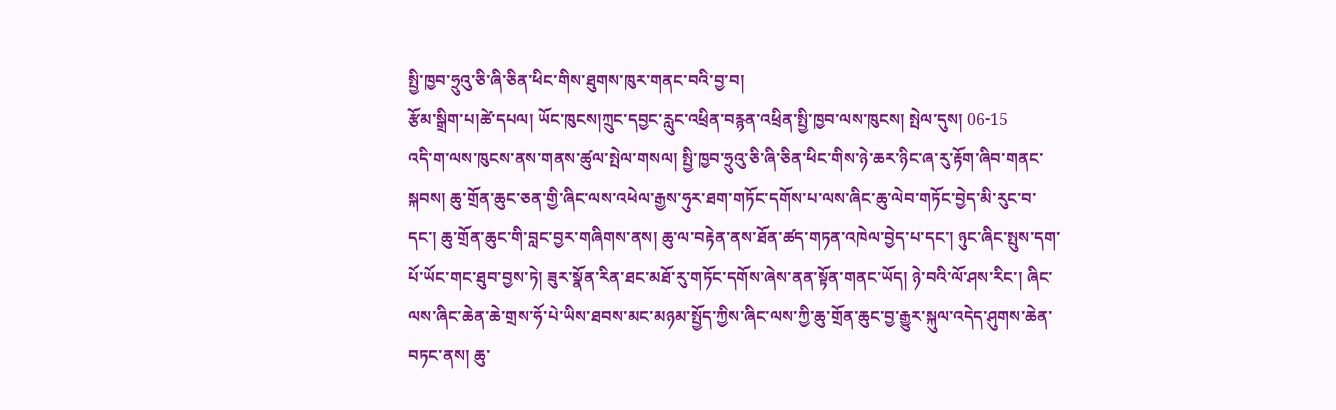སྤྱི་ཁྱབ་ཧྲུའུ་ཅི་ཞི་ཅིན་ཕིང་གིས་ཐུགས་ཁུར་གནང་བའི་བྱ་བ།
རྩོམ་སྒྲིག་པ།ཚེ་དཔལ། ཡོང་ཁུངས།ཀྲུང་དབྱང་རླུང་འཕྲིན་བརྙན་འཕྲིན་སྤྱི་ཁྱབ་ལས་ཁུངས། སྤེལ་དུས། 06-15
འདི་ག་ལས་ཁུངས་ནས་གནས་ཚུལ་སྤེལ་གསལ། སྤྱི་ཁྱབ་ཧྲུའུ་ཅི་ཞི་ཅིན་ཕིང་གིས་ཉེ་ཆར་ཉིང་ཞ་རུ་རྟོག་ཞིབ་གནང་སྐབས། ཆུ་གྲོན་ཆུང་ཅན་གྱི་ཞིང་ལས་འཕེལ་རྒྱས་ཧུར་ཐག་གཏོང་དགོས་པ་ལས་ཞིང་ཆུ་ལེབ་གཏོང་བྱེད་མི་རུང་བ་དང་། ཆུ་གྲོན་ཆུང་གི་བླང་བྱར་གཞིགས་ནས། ཆུ་ལ་བརྟེན་ནས་ཐོན་ཚད་གཏན་འཁེལ་བྱེད་པ་དང་། ཉུང་ཞིང་སྤུས་དག་པོ་ཡོང་གང་ཐུབ་བྱས་ཏེ། ཟུར་སྣོན་རིན་ཐང་མཐོ་རུ་གཏོང་དགོས་ཞེས་ནན་སྟོན་གནང་ཡོད། ཉེ་བའི་ལོ་ཤས་རིང་། ཞིང་ལས་ཞིང་ཆེན་ཆེ་གྲས་ཧོ་པེ་ཡིས་ཐབས་མང་མཉམ་སྤྱོད་ཀྱིས་ཞིང་ལས་ཀྱི་ཆུ་གྲོན་ཆུང་བྱ་རྒྱུར་སྐུལ་འདེད་ཤུགས་ཆེན་བཏང་ནས། ཆུ་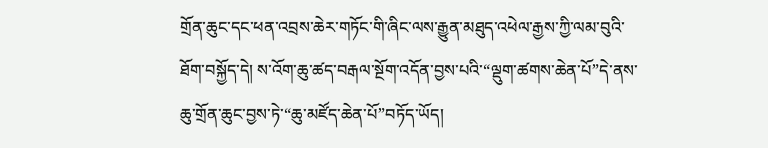གྲོན་ཆུང་དང་ཕན་འབྲས་ཆེར་གཏོང་གི་ཞིང་ལས་རྒྱུན་མཐུད་འཕེལ་རྒྱས་ཀྱི་ལམ་བུའི་ཐོག་བསྐྱོད་དེ། ས་འོག་ཆུ་ཚད་བརྒལ་སྔོག་འདོན་བྱས་པའི་“ལྡུག་ཚགས་ཆེན་པོ”དེ་ནས་ཆུ་གྲོན་ཆུང་བྱས་ཏེ་“ཆུ་མཛོད་ཆེན་པོ”བཏོད་ཡོད།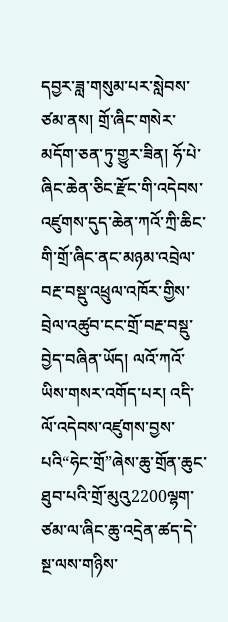དབྱར་ཟླ་གསུམ་པར་སླེབས་ཙམ་ནས། གྲོ་ཞིང་གསེར་མདོག་ཅན་ཏུ་གྱུར་ཟིན། ཧོ་པེ་ཞིང་ཆེན་ཅིང་རྫོང་གི་འདེབས་འཛུགས་དུད་ཆེན་ཀའོ་ཀྲི་ཆིང་གི་གྲོ་ཞིང་ནང་མཉམ་འབྲེལ་བརྔ་བསྡུ་འཕྲུལ་འཁོར་གྱིས་བྲེལ་འཚུབ་ངང་གྲོ་བརྔ་བསྡུ་བྱེད་བཞིན་ཡོད། ལའོ་ཀའོ་ཡིས་གསར་འགོད་པར། འདི་ལོ་འདེབས་འཛུགས་བྱས་པའི“ཧེང་གྲོ”ཞེས་ཆུ་གྲོན་ཆུང་ཐུབ་པའི་གྲོ་མུའུ2200ལྷག་ཙམ་ལ་ཞིང་ཆུ་འདྲེན་ཚད་དེ་སྔ་ལས་གཉིས་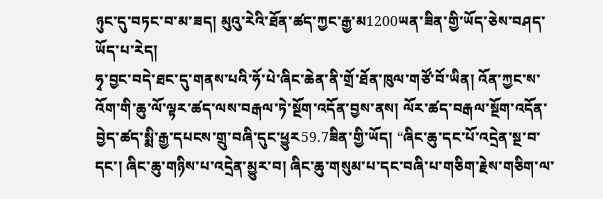ཉུང་དུ་བཏང་བ་མ་ཟད། མུའུ་རེའི་ཐོན་ཚད་ཀྱང་རྒྱ་མ1200ཡན་ཟིན་གྱི་ཡོད་ཅེས་བཤད་ཡོད་པ་རེད།
ཧྭ་བྱང་བདེ་ཐང་དུ་གནས་པའི་ཧོ་པེ་ཞིང་ཆེན་ནི་གྲོ་ཐོན་ཁུལ་གཙོ་བོ་ཡིན། འོན་ཀྱང་ས་འོག་གི་ཆུ་ལོ་ལྟར་ཚད་ལས་བརྒལ་ཏེ་སྔོག་འདོན་བྱས་ནས། ལོར་ཚད་བརྒལ་སྔོག་འདོན་བྱེད་ཚད་སྨི་རྒྱ་དཔངས་གྲུ་བཞི་དུང་ཕྱུར59.7ཟིན་གྱི་ཡོད། “ཞིང་ཆུ་དང་པོ་འདྲེན་སྔ་བ་དང་། ཞིང་ཆུ་གཉིས་པ་འདྲེན་མྱུར་བ། ཞིང་ཆུ་གསུམ་པ་དང་བཞི་པ་གཅིག་རྗེས་གཅིག་ལ་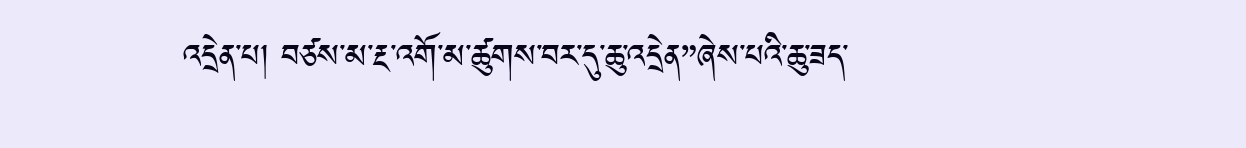འདྲེན་པ། བཙས་མ་རྔ་འགོ་མ་ཚུགས་བར་དུ་ཆུ་འདྲེན”ཞེས་པའི་ཆུ་ཟད་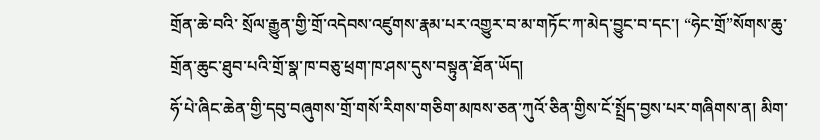གྲོན་ཆེ་བའི་ སྲོལ་རྒྱུན་གྱི་གྲོ་འདེབས་འཛུགས་རྣམ་པར་འགྱུར་བ་མ་གཏོང་ཀ་མེད་བྱུང་བ་དང་། “ཧེང་གྲོ”སོགས་ཆུ་གྲོན་ཆུང་ཐུབ་པའི་གྲོ་སྣ་ཁ་བཅུ་ཕྲག་ཁ་ཤས་དུས་བསྟུན་ཐོན་ཡོད།
ཧོ་པེ་ཞིང་ཆེན་གྱི་དབུ་བཞུགས་གྲོ་གསོ་རིགས་གཅིག་མཁས་ཅན་ཀུའོ་ཅིན་གྱིས་ངོ་སྤྲོད་བྱས་པར་གཞིགས་ན། མིག་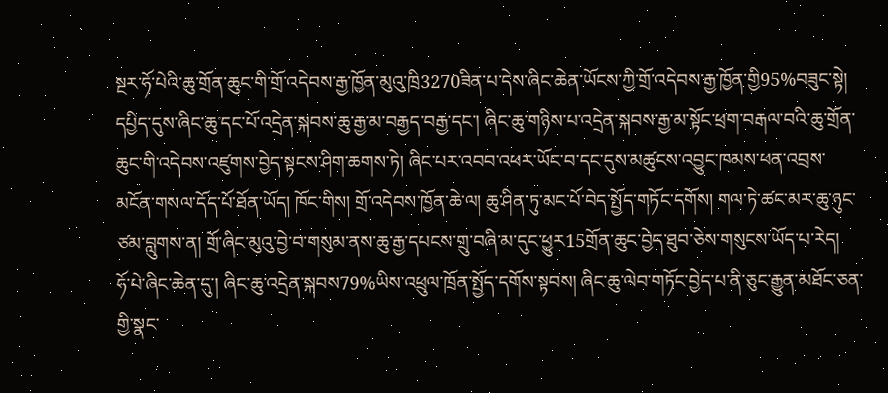སྔར་ཧོ་པེའི་ཆུ་གྲོན་ཆུང་གི་གྲོ་འདེབས་རྒྱ་ཁྱོན་མུའུ་ཁྲི3270ཟིན་པ་དེས་ཞིང་ཆེན་ཡོངས་ཀྱི་གྲོ་འདེབས་རྒྱ་ཁྱོན་གྱི95%བཟུང་སྟེ། དཔྱིད་དུས་ཞིང་ཆུ་དང་པོ་འདྲེན་སྐབས་ཆུ་རྒྱ་མ་བརྒྱད་བརྒྱ་དང་། ཞིང་ཆུ་གཉིས་པ་འདྲེན་སྐབས་རྒྱ་མ་སྟོང་ཕྲག་བརྒལ་བའི་ཆུ་གྲོན་ཆུང་གི་འདེབས་འཛུགས་བྱེད་སྟངས་ཤིག་ཆགས་ཏེ། ཞིང་པར་འབབ་འཕར་ཡོང་བ་དང་དུས་མཚུངས་འབྱུང་ཁམས་ཕན་འབྲས་མངོན་གསལ་དོད་པོ་ཐོན་ཡོད། ཁོང་གིས། གྲོ་འདེབས་ཁྱོན་ཆེ་ལ། ཆུ་ཤིན་ཏུ་མང་པོ་བེད་སྤྱོད་གཏོང་དགོས། གལ་ཏེ་ཚང་མར་ཆུ་ཉུང་ཙམ་བླུགས་ན། གྲོ་ཞིང་མུའུ་བྱེ་བ་གསུམ་ནས་ཆུ་རྒྱ་དཔངས་གྲུ་བཞི་མ་དུང་ཕྱུར15གྲོན་ཆུང་བྱེད་ཐུབ་ཅེས་གསུངས་ཡོད་པ་རེད།
ཧོ་པེ་ཞིང་ཆེན་དུ་། ཞིང་ཆུ་འདྲེན་སྐབས79%ཡིས་འཕྲུལ་ཁྲོན་སྤྱོད་དགོས་སྟབས། ཞིང་ཆུ་ལེབ་གཏོང་བྱེད་པ་ནི་ཅུང་རྒྱུན་མཐོང་ཅན་གྱི་སྣང་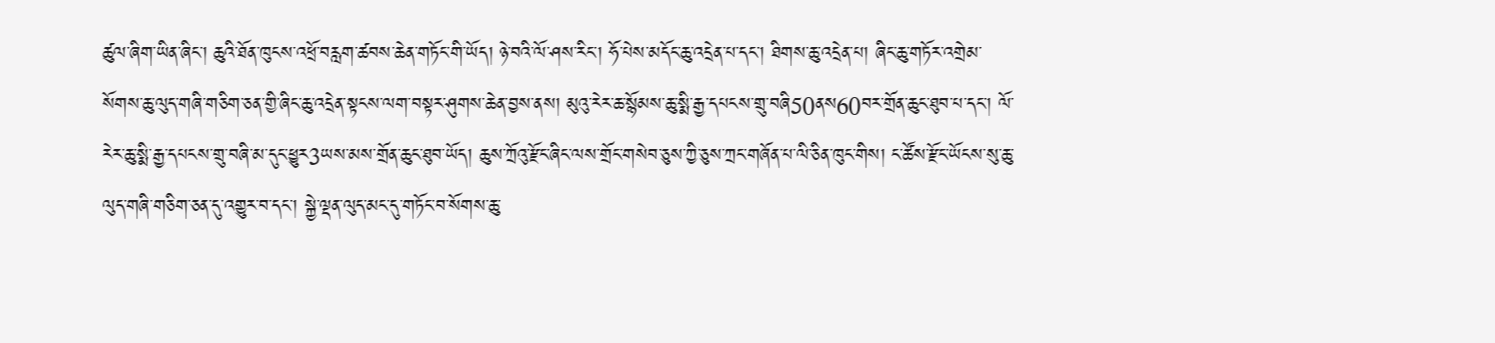ཚུལ་ཞིག་ཡིན་ཞིང་། ཆུའི་ཐོན་ཁུངས་འཕྲོ་བརླག་ཚབས་ཆེན་གཏོང་གི་ཡོད། ཉེ་བའི་ལོ་ཤས་རིང་། ཧོ་པེས་མདོང་ཆུ་འདྲེན་པ་དང་། ཐིགས་ཆུ་འདྲེན་པ། ཞིང་ཆུ་གཏོར་འགྲེམ་སོགས་ཆུ་ལུད་གཞི་གཅིག་ཅན་གྱི་ཞིང་ཆུ་འདྲེན་སྟངས་ལག་བསྟར་ཤུགས་ཆེན་བྱས་ནས། མུའུ་རེར་ཆ་སྙོམས་ཆུ་སྨི་རྒྱ་དཔངས་གྲུ་བཞི50ནས60བར་གྲོན་ཆུང་ཐུབ་པ་དང་། ལོ་རེར་ཆུ་སྨི་རྒྱ་དཔངས་གྲུ་བཞི་མ་དུང་ཕྱུར3ཡས་མས་གྲོན་ཆུང་ཐུབ་ཡོད། ཆུས་ཀྲོའུ་རྫོང་ཞིང་ལས་གྲོང་གསེབ་ཅུས་ཀྱི་ཅུས་ཀྲང་གཞོན་པ་ལི་ཅིན་ཁུང་གིས། ང་ཚོས་རྫོང་ཡོངས་སུ་ཆུ་ལུད་གཞི་གཅིག་ཅན་དུ་འགྱུར་བ་དང་། སྐྱེ་ལྡན་ལུད་མང་དུ་གཏོང་བ་སོགས་ཆུ་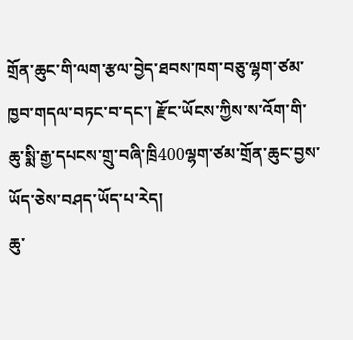གྲོན་ཆུང་གི་ལག་རྩལ་བྱེད་ཐབས་ཁག་བཅུ་ལྷག་ཙམ་ཁྱབ་གདལ་བཏང་བ་དང་། རྫོང་ཡོངས་ཀྱིས་ས་འོག་གི་ཆུ་སྨི་རྒྱ་དཔངས་གྲུ་བཞི་ཁྲི400ལྷག་ཙམ་གྲོན་ཆུང་བྱས་ཡོད་ཅེས་བཤད་ཡོད་པ་རེད།
ཆུ་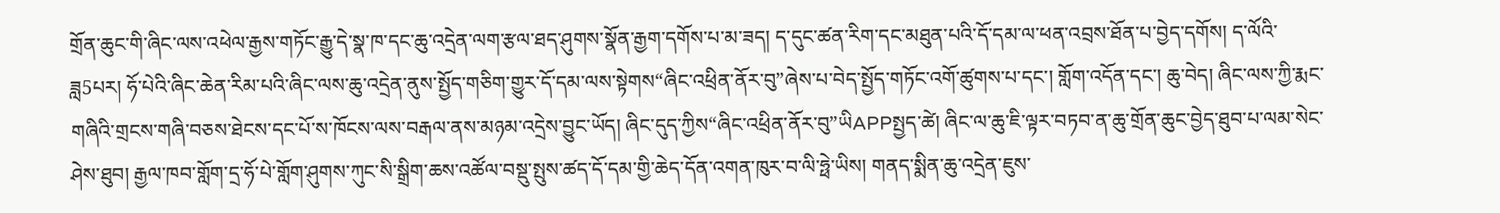གྲོན་ཆུང་གི་ཞིང་ལས་འཕེལ་རྒྱས་གཏོང་རྒྱུ་དེ་སྣ་ཁ་དང་ཆུ་འདྲེན་ལག་རྩལ་ཐད་ཤུགས་སྣོན་རྒྱག་དགོས་པ་མ་ཟད། ད་དུང་ཚན་རིག་དང་མཐུན་པའི་དོ་དམ་ལ་ཕན་འབྲས་ཐོན་པ་བྱེད་དགོས། ད་ལོའི་ཟླ5པར། ཧོ་པེའི་ཞིང་ཆེན་རིམ་པའི་ཞིང་ལས་ཆུ་འདྲེན་ནུས་སྤྱོད་གཅིག་གྱུར་དོ་དམ་ལས་སྟེགས“ཞིང་འཕྲིན་ནོར་བུ”ཞེས་པ་བེད་སྤྱོད་གཏོང་འགོ་ཚུགས་པ་དང་། གློག་འདོན་དང་། ཆུ་བེད། ཞིང་ལས་ཀྱི་རྨང་གཞིའི་གྲངས་གཞི་བཅས་ཐེངས་དང་པོ་ས་ཁོངས་ལས་བརྒལ་ནས་མཉམ་འདྲེས་བྱུང་ཡོད། ཞིང་དུད་ཀྱིས“ཞིང་འཕྲིན་ནོར་བུ”ཡིAPPསྤྱད་ཚེ། ཞིང་ལ་ཆུ་ཇི་ལྟར་བཏབ་ན་ཆུ་གྲོན་ཆུང་བྱེད་ཐུབ་པ་ལམ་སེང་ཤེས་ཐུབ། རྒྱལ་ཁབ་གློག་དྲ་ཧོ་པེ་གློག་ཤུགས་ཀུང་སི་སྒྲིག་ཆས་འཚོལ་བསྡུ་སྤུས་ཚད་དོ་དམ་གྱི་ཆེད་དོན་འགན་ཁུར་བ་ལི་ཧྥེ་ཡིས། གནད་སྨིན་ཆུ་འདྲེན་ཇུས་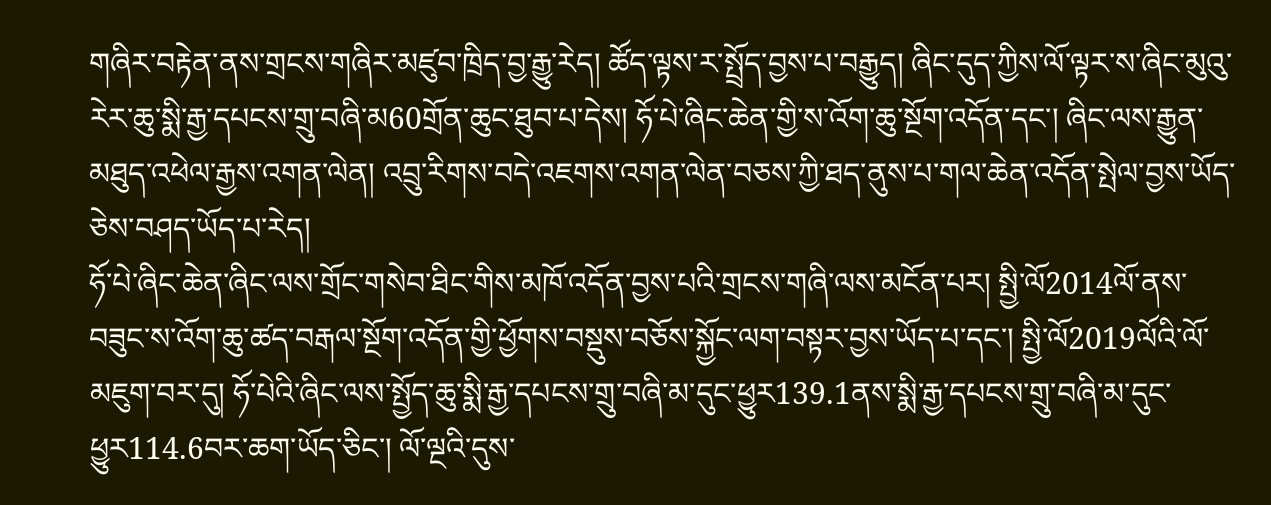གཞིར་བརྟེན་ནས་གྲངས་གཞིར་མཛུབ་ཁྲིད་བྱ་རྒྱུ་རེད། ཚོད་ལྟས་ར་སྤྲོད་བྱས་པ་བརྒྱུད། ཞིང་དུད་ཀྱིས་ལོ་ལྟར་ས་ཞིང་མུའུ་རེར་ཆུ་སྨི་རྒྱ་དཔངས་གྲུ་བཞི་མ60གྲོན་ཆུང་ཐུབ་པ་དེས། ཧོ་པེ་ཞིང་ཆེན་གྱི་ས་འོག་ཆུ་སྔོག་འདོན་དང་། ཞིང་ལས་རྒྱུན་མཐུད་འཕེལ་རྒྱས་འགན་ལེན། འབྲུ་རིགས་བདེ་འཇགས་འགན་ལེན་བཅས་ཀྱི་ཐད་ནུས་པ་གལ་ཆེན་འདོན་སྤེལ་བྱས་ཡོད་ཅེས་བཤད་ཡོད་པ་རེད།
ཧོ་པེ་ཞིང་ཆེན་ཞིང་ལས་གྲོང་གསེབ་ཐིང་གིས་མཁོ་འདོན་བྱས་པའི་གྲངས་གཞི་ལས་མངོན་པར། སྤྱི་ལོ2014ལོ་ནས་བཟུང་ས་འོག་ཆུ་ཚད་བརྒལ་སྔོག་འདོན་གྱི་ཕྱོགས་བསྡུས་བཅོས་སྐྱོང་ལག་བསྟར་བྱས་ཡོད་པ་དང་། སྤྱི་ལོ2019ལོའི་ལོ་མཇུག་བར་དུ། ཧོ་པེའི་ཞིང་ལས་སྤྱོད་ཆུ་སྨི་རྒྱ་དཔངས་གྲུ་བཞི་མ་དུང་ཕྱུར139.1ནས་སྨི་རྒྱ་དཔངས་གྲུ་བཞི་མ་དུང་ཕྱུར114.6བར་ཆག་ཡོད་ཅིང་། ལོ་ལྔའི་དུས་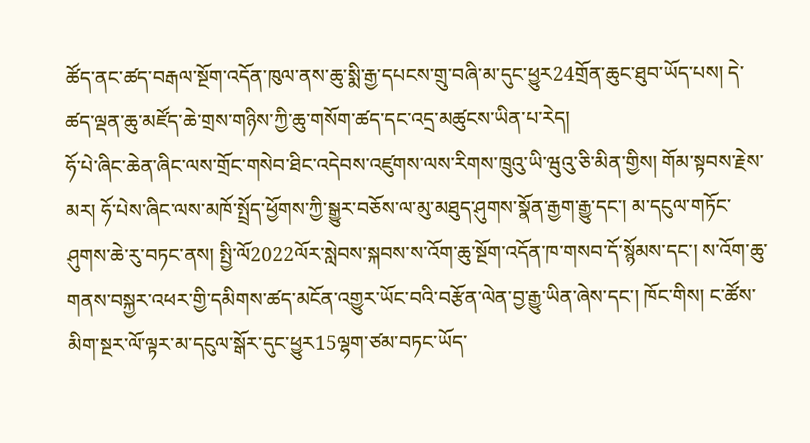ཚོད་ནང་ཚད་བརྒལ་སྔོག་འདོན་ཁུལ་ནས་ཆུ་སྨི་རྒྱ་དཔངས་གྲུ་བཞི་མ་དུང་ཕྱུར24གྲོན་ཆུང་ཐུབ་ཡོད་པས། དེ་ཚད་ལྡན་ཆུ་མཛོད་ཆེ་གྲས་གཉིས་ཀྱི་ཆུ་གསོག་ཚད་དང་འདྲ་མཚུངས་ཡིན་པ་རེད།
ཧོ་པེ་ཞིང་ཆེན་ཞིང་ལས་གྲོང་གསེབ་ཐིང་འདེབས་འཛུགས་ལས་རིགས་ཁྲུའུ་ཡི་ཝུའུ་ཅི་མིན་གྱིས། གོམ་སྟབས་རྗེས་མར། ཧོ་པེས་ཞིང་ལས་མཁོ་སྤྲོད་ཕྱོགས་ཀྱི་སྒྱུར་བཅོས་ལ་མུ་མཐུད་ཤུགས་སྣོན་རྒྱག་རྒྱུ་དང་། མ་དངུལ་གཏོང་ཤུགས་ཆེ་རུ་བཏང་ནས། སྤྱི་ལོ2022ལོར་སླེབས་སྐབས་ས་འོག་ཆུ་སྔོག་འདོན་ཁ་གསབ་དོ་སྙོམས་དང་། ས་འོག་ཆུ་གནས་བསྐྱར་འཕར་གྱི་དམིགས་ཚད་མངོན་འགྱུར་ཡོང་བའི་བརྩོན་ལེན་བྱ་རྒྱུ་ཡིན་ཞེས་དང་། ཁོང་གིས། ང་ཚོས་མིག་སྔར་ལོ་ལྟར་མ་དངུལ་སྒོར་དུང་ཕྱུར15ལྷག་ཙམ་བཏང་ཡོད་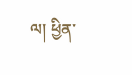ལ། ཕྱིན་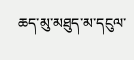ཆད་མུ་མཐུད་མ་དངུལ་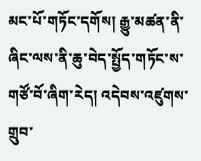མང་པོ་གཏོང་དགོས། རྒྱུ་མཚན་ནི་ཞིང་ལས་ནི་ཆུ་བེད་སྤྱོད་གཏོང་ས་གཙོ་བོ་ཞིག་རེད། འདེབས་འཛུགས་གྲུབ་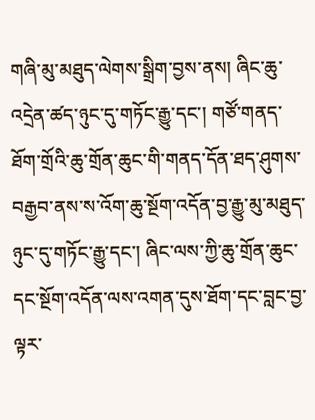གཞི་མུ་མཐུད་ལེགས་སྒྲིག་བྱས་ནས། ཞིང་ཆུ་འདྲེན་ཚད་ཉུང་དུ་གཏོང་རྒྱུ་དང་། གཙོ་གནད་ཐོག་གྲོའི་ཆུ་གྲོན་ཆུང་གི་གནད་དོན་ཐད་ཤུགས་བརྒྱབ་ནས་ས་འོག་ཆུ་སྔོག་འདོན་བྱ་རྒྱུ་མུ་མཐུད་ཉུང་དུ་གཏོང་རྒྱུ་དང་། ཞིང་ལས་ཀྱི་ཆུ་གྲོན་ཆུང་དང་སྔོག་འདོན་ལས་འགན་དུས་ཐོག་དང་བླང་བྱ་ལྟར་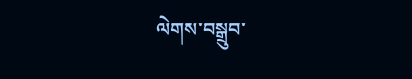ལེགས་བསྒྲུབ་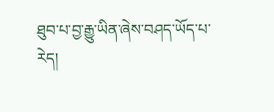ཐུབ་པ་བྱ་རྒྱུ་ཡིན་ཞེས་བཤད་ཡོད་པ་རེད།